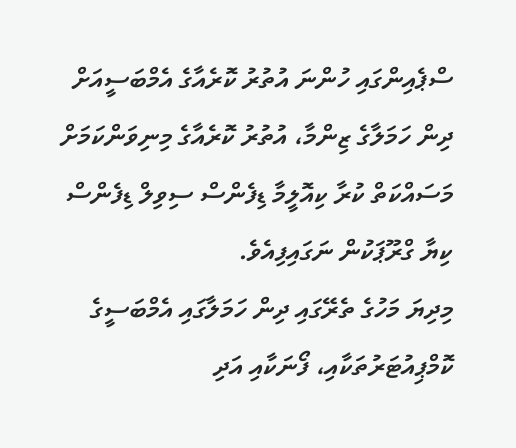ސްޕެއިންގައި ހުންނަ އުތުރު ކޮރެއާގެ އެމްބަސީއަށް ދިން ހަމަލާގެ ޒިންމާ، އުތުރު ކޮރެއާގެ މިނިވަންކަމަށް މަސައްކަތް ކުރާ ކިއޮލީމާ ޑިފެންސް ސިވިލް ޑިފެންސް ކިޔާ ގްރޫޕަކުން ނަގައިފިއެވެ.
މިދިޔަ މަހުގެ ތެރޭގައި ދިން ހަމަލާގައި އެމްބަސީގެ ކޮމްޕިއުޓަރުތަކާއި، ފޯނަކާއި އަދި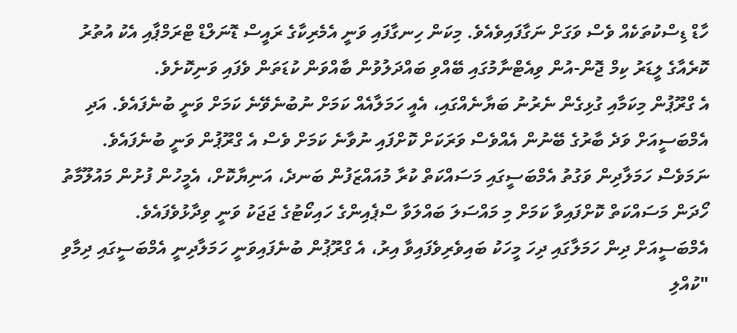ހާޑް ޑިސްކުތަކެއް ވެސް ވަގަށް ނަގާފައިވެއެވެ. މިކަން ހިނގާފައި ވަނީ އެމެރިކާގެ ރައީސް ޑޮނަލްޑް ޓްރަމްޕާއި އެކު އުތުރު ކޮރެއާގެ ލީޑަރު ކިމް ޖޮން-އުން ވިއެޓްނާމުގައި ބޭއްވި ބައްދަލުވުން ބާއްވަން ކުޑަތަން ވެފައި ވަނިކޮށެވެ.
އެ ގްރޫޕުން މިކަމާއި ގުޅިގެން ނެރުނު ބަޔާނެއްގައި، އެއީ ހަމަލާއެއް ކަމަށް ނުބުނެވޭނެ ކަމަށް ވަނީ ބުނެފައެވެ. އަދި އެމްބަސީއަށް ވަދެ ބާރުގެ ބޭނުން އެއްވެސް ވަރަކަށް ކޮށްފައި ނުވާނެ ކަމަށް ވެސް އެ ގްރޫޕުން ވަނީ ބުނެފައެވެ. ނަމަވެސް ހަމަލާދިން ވަގުތު އެމްބަސީގައި މަސައްކަތް ކުރާ މުއައްޒަފުން ބަނދެ، އަނިޔާކޮށް، އެމީހުން ފުށުން މައުލޫމާތު ހޯދަން މަސައްކަތް ކޮށްފައިވާ ކަމަށް މި މައްސަލަ ބައްލަވާ ސްޕެއިންގެ ހައިކޯޓުގެ ޖަޖަކު ވަނީ ވިދާޅުވެފައެވެ.
އެމްބަސީއަށް ދިން ހަމަލާގައި ދިހަ މީހަކު ބައިވެރިވެފައިވާ އިރު، އެ ގްރޫޕުން ބުނެފައިވަނީ ހަމަލާދިނީ އެމްބަސީގައި ދިމާވި "ކުއްލި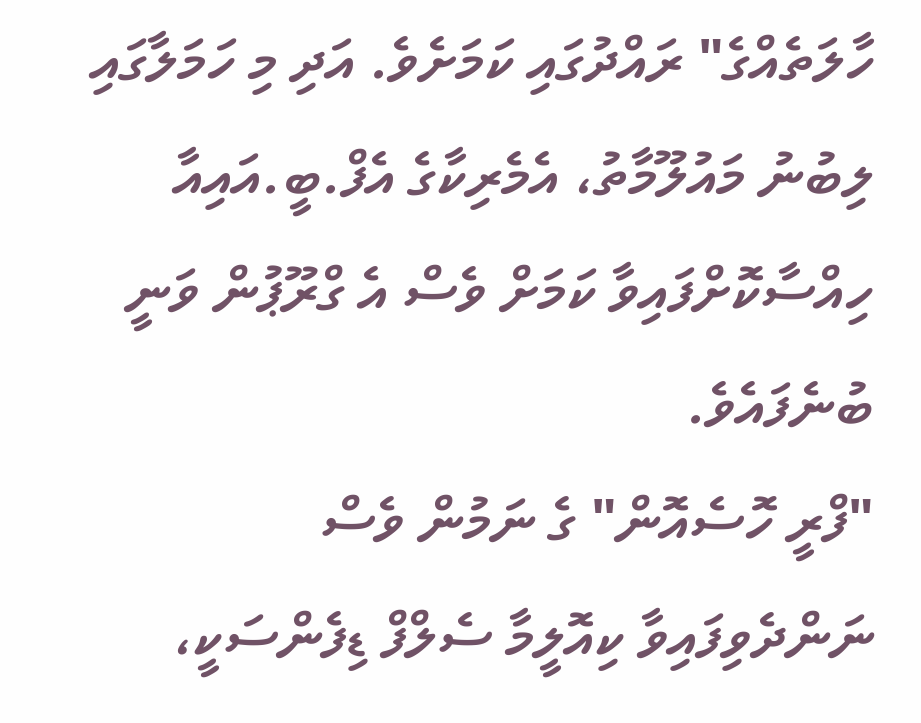ހާލަތެއްގެ" ރައްދުގައި ކަމަށެވެ. އަދި މި ހަމަލާގައި ލިބުނު މައުލޫމާތު، އެމެރިކާގެ އެފް.ބީ.އައިއާ ހިއްސާކޮށްފައިވާ ކަމަށް ވެސް އެ ގްރޫޕުން ވަނީ ބުނެފައެވެ.
"ފްރީ ހޮސެއޮން" ގެ ނަމުން ވެސް ނަންދެވިފައިވާ ކިއޮލީމާ ސެލްފް ޑިފެންސަކީ،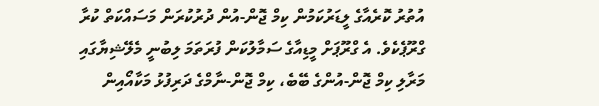އުތުރު ކޮރެއާގެ ލީޑަރުކަމުން ކިމް ޖޮން-އުން ދުރުކުރަން މަސައްކަތް ކުރާ ގްރޫޕެކެވެ. އެ ގްރޫޕަށް މީޑިއާގެ ސަމާލުކަން ފުރަތަމަ ލިބުނީ މެލޭޝިޔާގައި މަރާލި ކިމް ޖޮން-އުންގެ ބޭބެ، ކިމް ޖޮން-ނާމްގެ ދަރިފުޅު މަކާއޯއިން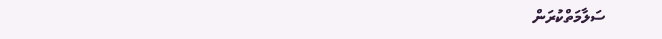ސަލާމަތްކުރަން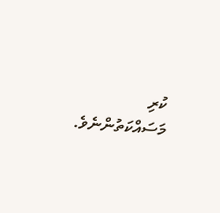ކުރި މަސައްކަތުންނެވެ.